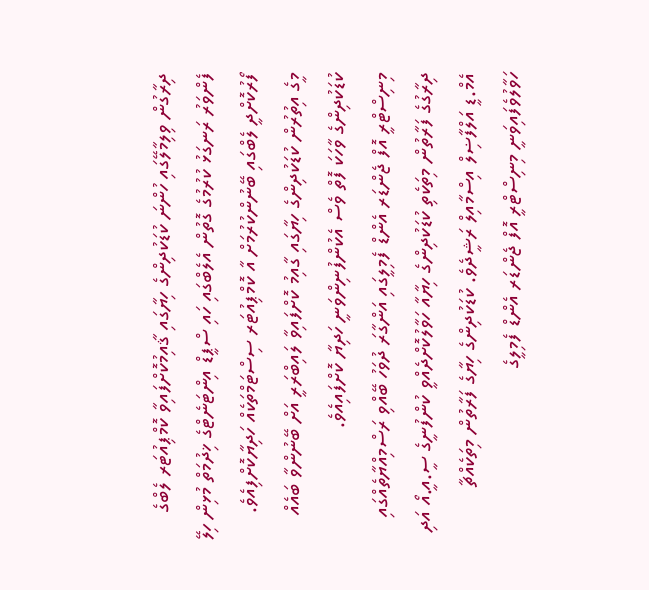ދިރާގުން ވިލިމާލޭގައި ހުންނަ ކުޑަކުދިންގެ ހިޔާގައި ޤާއިމުކޮށްފައިވާ ކޮމްޕިއުޓަރ ލެބްގެ ފެންވަރު ރަނގަޅު ކުރުމުގެ ގޮތުން އެލެބްގައި ހައި ސްޕީޑް އިންޓަނެޓްގެ ޚިދުމަތް މުޅިން ހިލޭ ފޯރުކޮށްދީ ލެބްގައި ބޭނުންކުރުމަށް އާ ކޮމްޕިއުޓަރ ސިސްޓަމްތަކެއް ހަދިޔާކޮށްފިއެވެ.
މީގެ އިތުރުން ކުޑަކުދިންގެ ހިޔާގައި ގާއިމު ކޮށްފައިވާ ލައިބްރަރީ އަށް ބޭނުންވާ ބައެއް ކުޑަކުދިންގެ ވާހަކަ ފޮތް ވެސް އެކުންފުނިންވަނީ ހަދިޔާ ކޮށްފައިއެވެ.
މިނިސްޓްރީ އޮފް ޖެންޑަރ އެންޑް ފެމިލީގައި އަންގާރަ ދުވަހު ބޭއްވި ރަސްމިއްޔާތެއްގައި ދިރާގުގެ ފަރާތުން މިތަކެތި ކުޑަކުދިންގެ ހިޔާއާ ހަވާލުކޮށްދެއްވީ ކުންފުނީގެ ސީ.އީ.އޯ އަދި އެމް.ޑީ އަލްފާޟިލް އިސްމާއިލް ރަޝީދެވެ. ކުޑަކުދިންގެ ހިޔާގެ ފަރާތުން މިތަކެއްޗާ ހަވާލުވެފައިވަނީ މިނިސްޓްރީ އޮފް ޖެންޑަރ އެންޑް ފެމިލީގެ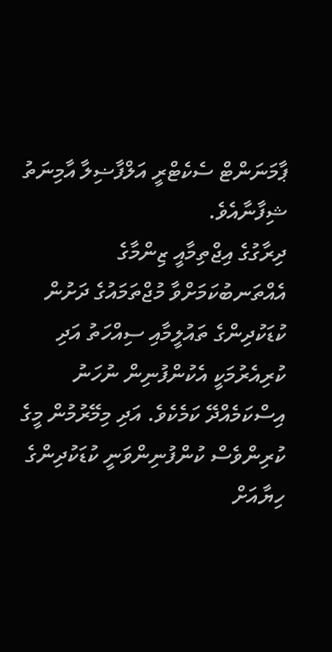ޕާމަނަންޓް ސެކެޓްރީ އަލްފާޟިލާ އާމިނަތު ޝިފާނާއެވެ.
ދިރާގުގެ އިޖްތިމާއީ ޒިންމާގެ އެއްތަނބުކަމަށްވާ މުޖްތަމައުގެ ދަށުން ކުޑަކުދިންގެ ތައުލީމާއި ސިއްހަތު އަދި ކުރިއެރުމަކީ އެކުންފުނިން ނުހަނު އިސްކަމެއްދޭ ކަމެކެވެ. އަދި މިމޭރުމުން މީގެ ކުރިންވެސް ކުންފުނިންވަނީ ކުޑަކުދިންގެ ހިޔާއަށް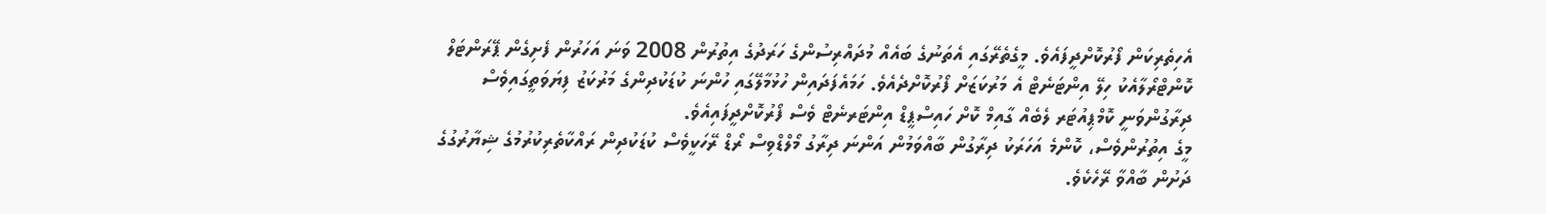އެހިތެރިކަން ފޯރުކޮށްދީފައެވެ. މީގެތެރޭގައި އެތަނުގެ ބައެއް މުދައްރިސުންގެ ހަރަދުގެ އިތުރުން 2008 ވަނަ އަހަރުން ފެށިގެން ޕޭރަންޓަލް ކޮންޓްރޯލާއެކު ހިލޭ އިންޓަނެޓް އެ މަރުކަޒަށް ފޯރުކޮށްދެއެވެ. ހަމައެފަދައިން ހުޅުމާލޭގައި ހުންނަ ކުޑަކުދިންގެ މަރުކަޒު ފިޔަވަތީގައިވެސް ދިރާގުންވަނީ ކޮމްޕިއުޓަރ ލެބެއް ގާއިމް ކޮށް ހައިސްޕީޑް އިންޓަރނެޓް ވެސް ފޯރުކޮށްދީފައިއެވެ.
މީގެ އިތުރުންވެސް، ކޮންމެ އަހަރަކު ދިރާގުން ބާއްވަމުން އަންނަ ދިރާގު މޯލްޑްވިސް ރޯޑް ރޭހަކީވެސް ކުޑަކުދިން ރައްކާތެރިކުރުމުގެ ޝިޔާރުގުގެ ދަށުން ބާއްވާ ރޭހެކެވެ.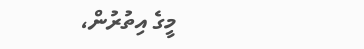މީގެ އިތުރުން،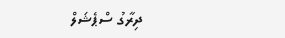ދިރާގު ސްޕެޝަލް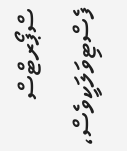ސްޕޯރޓްސް ފެސްޓިވަލަކީވެސް،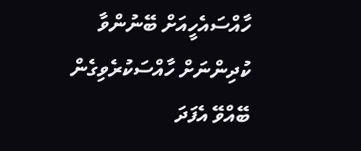ހާއްސައެހީއަށް ބޭނުންވާ ކުދިންނަށް ހާއްސަކުރެވިގެން ބޭއްވޭ އެފަދަ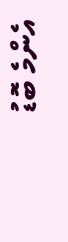އެންމެ ބޮޑު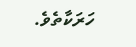ހަރަކާތެވެ.